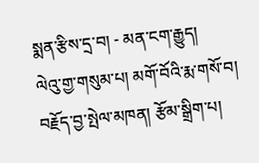སྨན་རྩིས་དྲ་བ། - མན་ངག་རྒྱུད།
ལེའུ་གྱ་གསུམ་པ། མགོ་བོའི་རྨ་གསོ་བ།
བརྗོད་བྱ་སྤེལ་མཁན། རྩོམ་སྒྲིག་པ།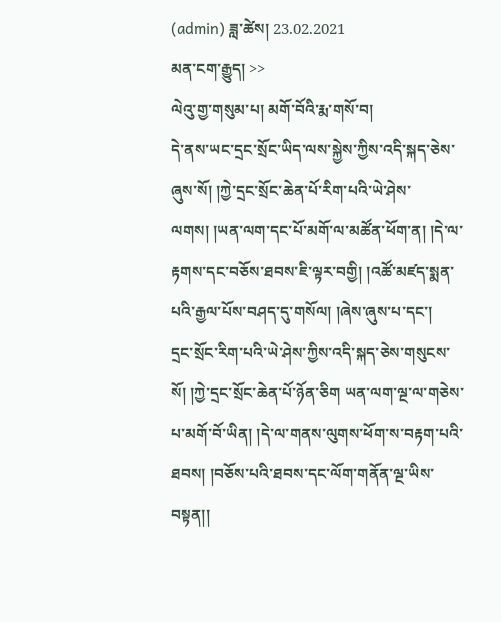(admin) ཟླ་ཚེས། 23.02.2021
མན་ངག་རྒྱུད། >>
ལེའུ་གྱ་གསུམ་པ། མགོ་བོའི་རྨ་གསོ་བ།
དེ་ནས་ཡང་དྲང་སྲོང་ཡིད་ལས་སྐྱེས་ཀྱིས་འདི་སྐད་ཅེས་ཞུས་སོ། །ཀྱེ་དྲང་སྲོང་ཆེན་པོ་རིག་པའི་ཡེ་ཤེས་ལགས། །ཡན་ལག་དང་པོ་མགོ་ལ་མཚོན་ཕོག་ན། །དེ་ལ་རྟགས་དང་བཅོས་ཐབས་ཇི་ལྟར་བགྱི། །འཚོ་མཛད་སྨན་པའི་རྒྱལ་པོས་བཤད་དུ་གསོལ། །ཞེས་ཞུས་པ་དང་།
དྲང་སྲོང་རིག་པའི་ཡེ་ཤེས་ཀྱིས་འདི་སྐད་ཅེས་གསུངས་སོ། །ཀྱེ་དྲང་སྲོང་ཆེན་པོ་ཉོན་ཅིག ཡན་ལག་ལྔ་ལ་གཅེས་པ་མགོ་བོ་ཡིན། །དེ་ལ་གནས་ལུགས་ཕོག་ས་བརྟག་པའི་ཐབས། །བཅོས་པའི་ཐབས་དང་ལོག་གནོན་ལྔ་ཡིས་བསྟན།།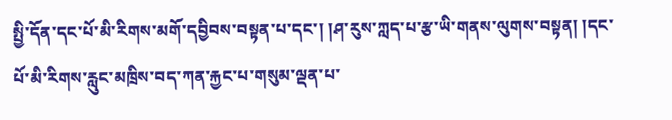སྤྱི་དོན་དང་པོ་མི་རིགས་མགོ་དབྱིབས་བསྟན་པ་དང་། །ཤ་རུས་ཀླད་པ་རྩ་ཡི་གནས་ལུགས་བསྟན། །དང་པོ་མི་རིགས་རླུང་མཁྲིས་བད་ཀན་རྐྱང་པ་གསུམ་ལྡན་པ་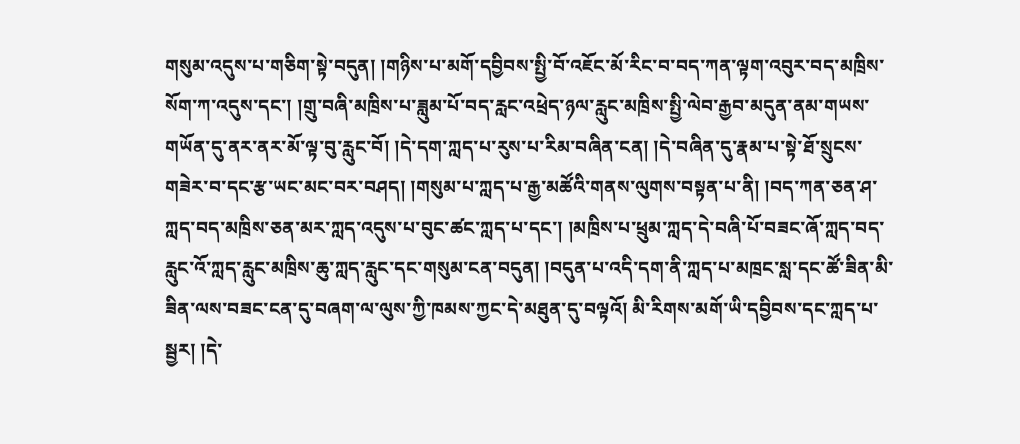གསུམ་འདུས་པ་གཅིག་སྟེ་བདུན། །གཉིས་པ་མགོ་དབྱིབས་སྤྱི་བོ་འཇོང་མོ་རིང་བ་བད་ཀན་ལྟག་འབུར་བད་མཁྲིས་སོག་ཀ་འདུས་དང་། །གྲུ་བཞི་མཁྲིས་པ་ཟླུམ་པོ་བད་རླང་འཕྲེད་ཉལ་རླུང་མཁྲིས་སྤྱི་ལེབ་རྒྱབ་མདུན་ནམ་གཡས་གཡོན་དུ་ནར་ནར་མོ་ལྟ་བུ་རླུང་བོ། །དེ་དག་ཀླད་པ་རུས་པ་རིམ་བཞིན་ངན། །དེ་བཞིན་དུ་རྣམ་པ་སྟེ་ཐོ་སྲུངས་གཟེར་བ་དང་རྩ་ཡང་མང་བར་བཤད། །གསུམ་པ་ཀླད་པ་རྒྱ་མཚོའི་གནས་ལུགས་བསྟན་པ་ནི། །བད་ཀན་ཅན་ཤ་ཀླད་བད་མཁྲིས་ཅན་མར་ཀླད་འདུས་པ་བུང་ཚང་ཀླད་པ་དང་། །མཁྲིས་པ་ཕྲུམ་ཀླད་དེ་བཞི་པོ་བཟང་ཞོ་ཀླད་བད་རླུང་འོ་ཀླད་རླུང་མཁྲིས་ཆུ་ཀླད་རླུང་དང་གསུམ་ངན་བདུན། །བདུན་པ་འདི་དག་ནི་ཀླད་པ་མཁྲང་སླ་དང་ཚོ་ཟིན་མི་ཟིན་ལས་བཟང་ངན་དུ་བཞག་ལ་ལུས་ཀྱི་ཁམས་ཀྱང་དེ་མཐུན་དུ་བལྟའོ། མི་རིགས་མགོ་ཡི་དབྱིབས་དང་ཀླད་པ་སྦྱར། །དེ་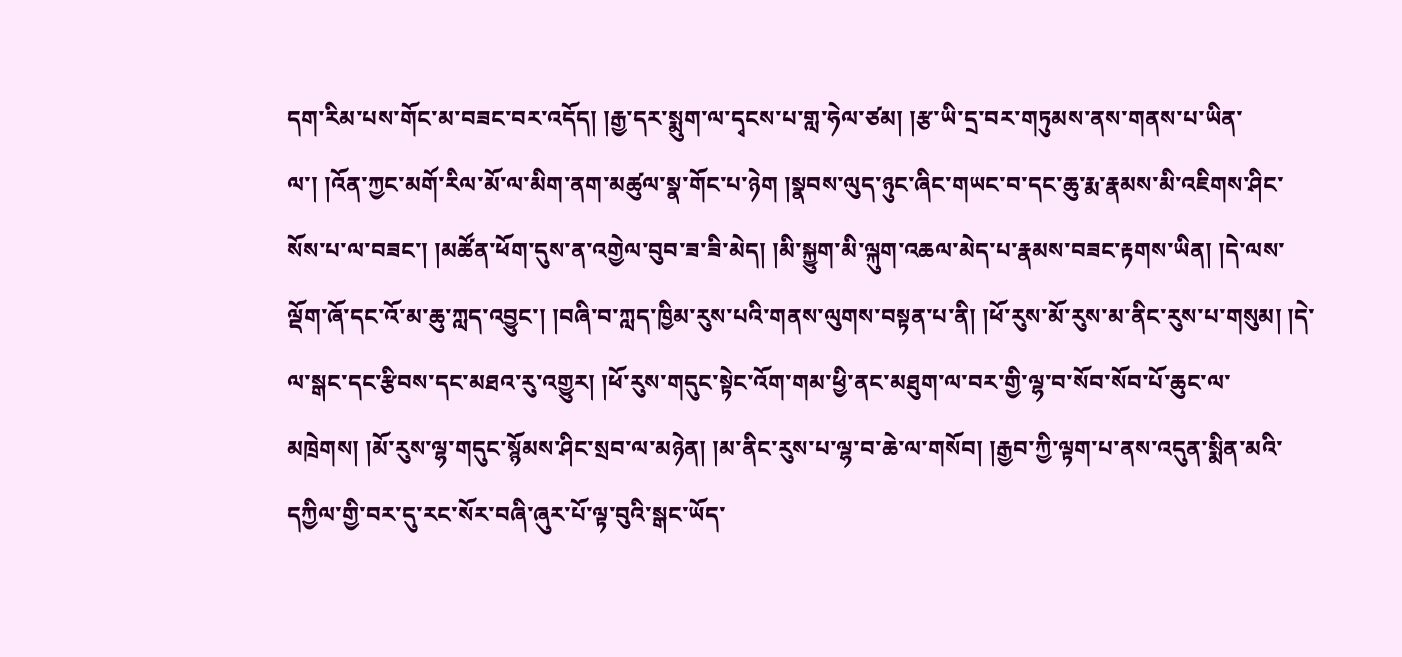དག་རིམ་པས་གོང་མ་བཟང་བར་འདོད། །རྒྱ་དར་སྨུག་ལ་དྭངས་པ་གླ་ཧེལ་ཙམ། །རྩ་ཡི་དྲ་བར་གཏུམས་ནས་གནས་པ་ཡིན་ལ་། །འོན་ཀྱང་མགོ་རིལ་མོ་ལ་མིག་ནག་མཚུལ་སྣ་གོང་པ་ཉེག །སྣབས་ལུད་ཉུང་ཞིང་གཡང་བ་དང་ཆུ་རྨ་རྣམས་མི་འཇིགས་ཤིང་སོས་པ་ལ་བཟང་། །མཚོན་ཕོག་དུས་ན་འགྱེལ་བུབ་ཟ་ཟི་མེད། །མི་སྐྱུག་མི་ལྐུག་འཆལ་མེད་པ་རྣམས་བཟང་རྟགས་ཡིན། །དེ་ལས་ལྡོག་ཞོ་དང་འོ་མ་ཆུ་ཀླད་འབྱུང་། །བཞི་བ་ཀླད་ཁྱིམ་རུས་པའི་གནས་ལུགས་བསྟན་པ་ནི། །ཕོ་རུས་མོ་རུས་མ་ནིང་རུས་པ་གསུམ། །དེ་ལ་སྒང་དང་རྩིབས་དང་མཐའ་རུ་འགྱུར། །ཕོ་རུས་གདུང་སྟེང་འོག་གམ་ཕྱི་ནང་མཐུག་ལ་བར་གྱི་ལྷ་བ་སོབ་སོབ་པོ་ཆུང་ལ་མཁྲེགས། །མོ་རུས་ལྷ་གདུང་སྙོམས་ཤིང་སྲབ་ལ་མཉེན། །མ་ནིང་རུས་པ་ལྷ་བ་ཆེ་ལ་གསོབ། །རྒྱབ་ཀྱི་ལྟག་པ་ནས་འདུན་སྨིན་མའི་དཀྱིལ་གྱི་བར་དུ་རང་སོར་བཞི་ཞུར་པོ་ལྟ་བུའི་སྒང་ཡོད་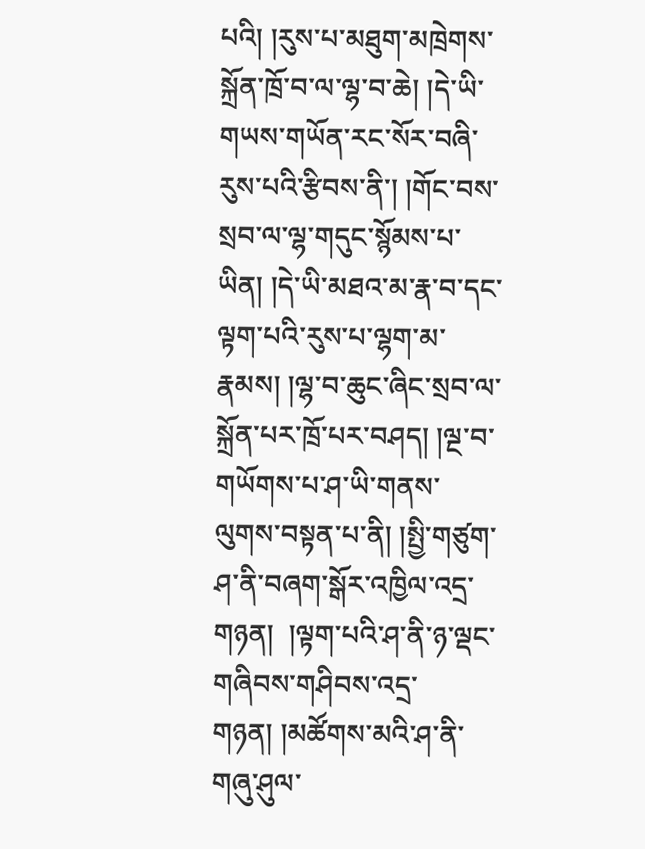པའི། །རུས་པ་མཐུག་མཁྲེགས་སྐྲོན་ཁྲོ་བ་ལ་ལྷ་བ་ཆེ། །དེ་ཡི་གཡས་གཡོན་རང་སོར་བཞི་རུས་པའི་རྩིབས་ནི་། །གོང་བས་སྲབ་ལ་ལྷ་གདུང་སྙོམས་པ་ཡིན། །དེ་ཡི་མཐའ་མ་རྣ་བ་དང་ལྟག་པའི་རུས་པ་ལྷག་མ་རྣམས། །ལྷ་བ་ཆུང་ཞིང་སྲབ་ལ་སྐྲོན་པར་ཁྲོ་པར་བཤད། །ལྔ་བ་གཡོགས་པ་ཤ་ཡི་གནས་ལུགས་བསྟན་པ་ནི། །སྤྱི་གཙུག་ཤ་ནི་བཞག་སྒོར་འཁྱིལ་འདྲ་གཉན།  །ལྟག་པའི་ཤ་ནི་ཉ་ལྡང་གཞིབས་གཤིབས་འདྲ་གཉན། །མཚོགས་མའི་ཤ་ནི་གཞུ་ཤུལ་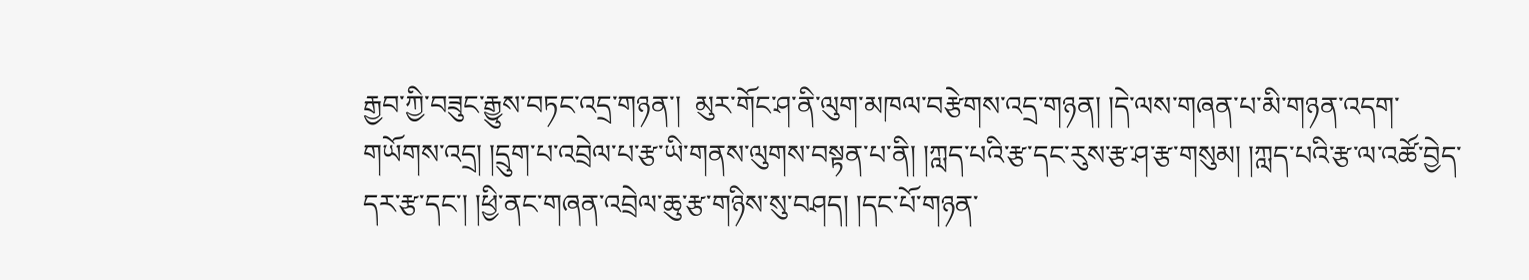རྒྱབ་ཀྱི་བཟུང་རྒྱུས་བཏང་འདྲ་གཉན་།  མུར་གོང་ཤ་ནི་ལུག་མཁལ་བརྩེགས་འདྲ་གཉན། །དེ་ལས་གཞན་པ་མི་གཉན་འདག་གཡོགས་འདྲ། །དྲུག་པ་འབྲེལ་པ་རྩ་ཡི་གནས་ལུགས་བསྟན་པ་ནི། །ཀླད་པའི་རྩ་དང་རུས་རྩ་ཤ་རྩ་གསུམ། །ཀླད་པའི་རྩ་ལ་འཚོ་བྱེད་དར་རྩ་དང་། །ཕྱི་ནང་གཞན་འབྲེལ་ཆུ་རྩ་གཉིས་སུ་བཤད། །དང་པོ་གཉན་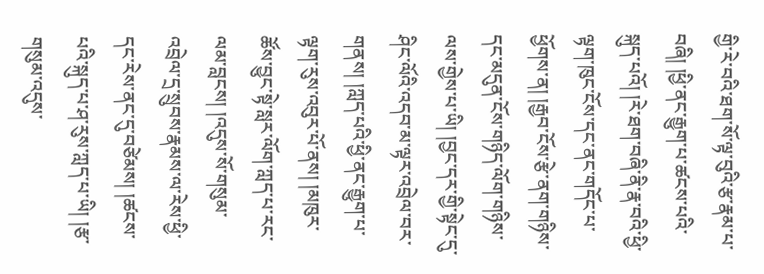གྱི་རེ་བའི་ཐག་སོ་ལྟ་བུའི་རྩ་རྣམ་པ་བཞི། །ཕྱི་ནང་རྒྱུག་པ་ཚངས་པའི་སྐུད་པའོ། །རེ་ཐག་བཞི་ནི་རྣ་བའི་ཕྱི་ལྟག་ཁུང་ངོས་དང་ནང་གདོང་པ་ཕྱོགས་ན། །རྒྱབ་ངོས་རྩེ་ནག་གཉིས་དང་མདུན་ངོས་གཉིད་ལོག་གཉིས་ལས་གྱེས་པ་ཡི། །བྱང་དར་གྱི་སྟེང་དུ་ཤིང་ལོའི་འདབ་མ་ལྟར་འབྲེལ་བར་གནས། །ཀླད་པའི་ཕྱི་ནང་རྒྱུག་པ་ལྟག་རུས་འབུར་པོ་ནས། །མཁུར་ཚོས་བྱུང་སྟེ་སླར་ལོག་ཀླད་པ་རང་ལམ་བླངས། །འདུས་སོ་གསུམ་འབྲེལ་དྲ་སྲུབས་རྣམས་ལ་རེས་ཕྱི་དང་རེས་ནང་དུ་བཙེམས། །ཚངས་པའི་སྐུད་པ་ཤ་རུས་ཀླད་པ་ཡི། །རྩ་གསུམ་འདུས་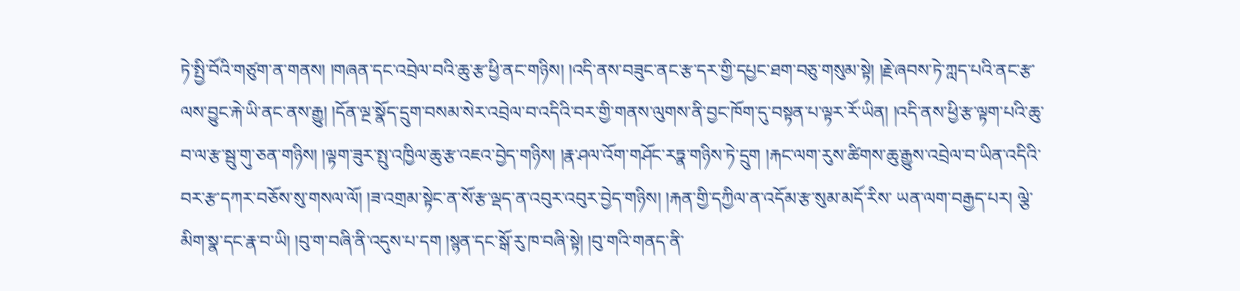ཏེ་སྤྱི་བོའི་གཙུག་ན་གནས། །གཞན་དང་འབྲེལ་བའི་ཆུ་རྩ་ཕྱི་ནང་གཉིས། །འདི་ནས་བཟུང་ནང་རྩ་དར་གྱི་དཔྱང་ཐག་བཅུ་གསུམ་སྟེ། །རྗེ་ཞབས་ཏེ་ཀླད་པའི་ནང་རྩ་ལས་བྱུང་རྐེ་ཡི་ནང་ནས་རྒྱུ། །དོན་ལྔ་སྣོད་དྲུག་བསམ་སེར་འབྲེལ་བ་འདིའི་བར་གྱི་གནས་ལུགས་ནི་བྱང་ཁོག་དུ་བསྟན་པ་ལྟར་རོ་ཡིན། །འདི་ནས་ཕྱི་རྩ་ལྟག་པའི་ཆུ་བ་ལ་རྩ་སྦུ་གུ་ཅན་གཉིས། །ལྟག་ཟུར་སྤུ་འཁྱིལ་ཆུ་རྩ་འཇའ་བྱེད་གཉིས། །རྣ་ཤལ་འོག་གཤོང་རཏྣ་གཉིས་ཏེ་དྲུག །རྐང་ལག་རུས་ཚིགས་ཆུ་རྒྱུས་འབྲེལ་བ་ཡིན་འདིའི་བར་རྩ་དཀར་བཅོས་སུ་གསལ་ལོ། །ཟ་འགྲམ་སྟེང་ན་སོ་རྩ་ལྡད་ན་འབུར་འབུར་བྱེད་གཉིས། །རྐན་གྱི་དཀྱིལ་ན་འདོམ་རྩ་སུམ་མདོ་རིས་ ཡན་ལག་བརྒྱད་པར། ལྕེ་མིག་སྣ་དང་རྣ་བ་ཡི། །བུ་ག་བཞི་ནི་འདུས་པ་དག །སྙན་དང་སྒོ་རུ་ཁ་བཞི་སྟེ། །བུ་གའི་གནད་ནི་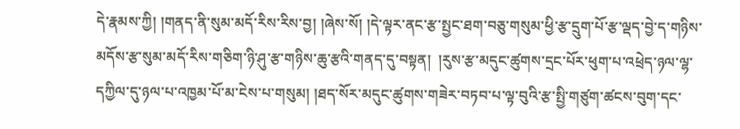དེ་རྣམས་ཀྱི། །གནད་ནི་སུམ་མདོ་རིས་རིས་བྱ། །ཞེས་སོ། །དེ་ལྟར་ནང་རྩ་སྤྱང་ཐག་བཅུ་གསུམ་ཕྱི་རྩ་དྲུག་པོ་རྩ་ལྡད་བྱེ་ད་གཉིས་མདོས་རྩ་སུམ་མདོ་རིས་གཅིག་ཉི་ཤུ་རྩ་གཉིས་ཆུ་རྩའི་གནད་དུ་བསྟན།  །རུས་རྩ་མདུང་ཚུགས་དྲང་པོར་ཕུག་པ་འཕྲེད་ཉལ་ལྷ་དཀྱིལ་དུ་ཉལ་པ་འཁྱམ་པོ་མ་ངེས་པ་གསུམ། །ཐད་སོར་མདུང་ཚུགས་གཟེར་བཏབ་པ་ལྟ་བུའི་རྩ་སྤྱི་གཙུག་ཚངས་བུག་དང་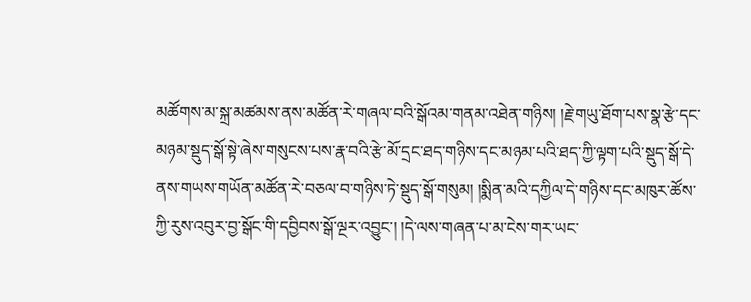མཚོགས་མ་སྐྲ་མཚམས་ནས་མཚོན་རེ་གཞལ་བའི་སྒོའམ་གནམ་འཐེན་གཉིས། །རྗེ་གཡུ་ཐོག་པས་སྣ་རྩེ་དང་མཉམ་སྡུད་སྒོ་སྟེ་ཞེས་གསུངས་པས་རྣ་བའི་རྩེ་མོ་དྲང་ཐད་གཉིས་དང་མཉམ་པའི་ཐད་ཀྱི་ལྟག་པའི་སྡུད་སྒོ་དེ་ནས་གཡས་གཡོན་མཚོན་རེ་བཅལ་བ་གཉིས་ཏེ་སྡུད་སྒོ་གསུམ། །སྨིན་མའི་དཀྱིལ་དེ་གཉིས་དང་མཁུར་ཚོས་ཀྱི་རུས་འབུར་བྱ་སྒོང་གི་དབྱིབས་སྒོ་ལྔར་འབྱུང་། །དེ་ལས་གཞན་པ་མ་ངེས་གར་ཡང་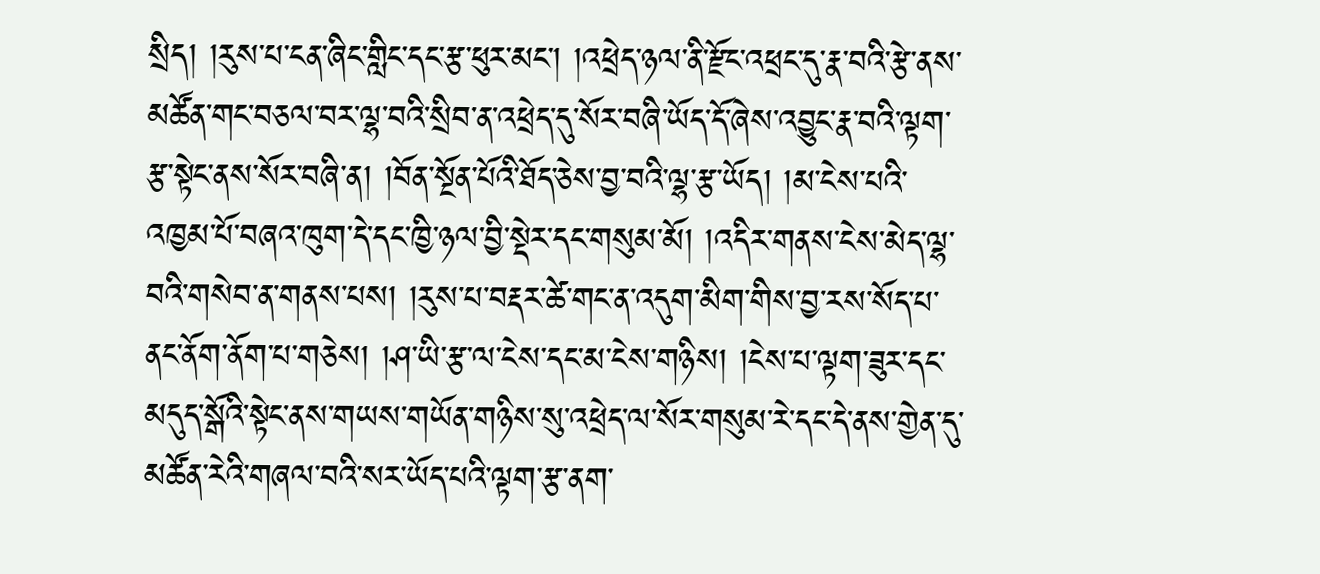སྲིད། །རུས་པ་ངན་ཞིང་གླིང་དང་རྩ་ཕུར་མང་། །འཕྲེད་ཉལ་ནི་རྫོང་འཕྲང་དུ་རྣ་བའི་རྩེ་ནས་མཚོན་གང་བཅལ་བར་ལྷ་བའི་སྲིབ་ན་འཕྲེད་དུ་སོར་བཞི་ཡོད་དོ་ཞེས་འབྱུང་རྣ་བའི་ལྟག་རྩ་སྟེང་ནས་སོར་བཞི་ན། །བོན་སྔོན་པོའི་ཐོད་ཅེས་བྱ་བའི་ལྷ་རྩ་ཡོད། །མ་ངེས་པའི་འཁྱམ་པོ་བཞའ་ཁུག་དེ་དང་ཁྱི་ཉལ་བྱི་སྡེར་དང་གསུམ་མོ། །འདིར་གནས་ངེས་མེད་ལྷ་བའི་གསེབ་ན་གནས་པས། །རུས་པ་བརྡར་ཚེ་གང་ན་འདུག་མིག་གིས་བྱ་རས་སོད་པ་ནང་ནོག་ནོག་པ་གཅེས། །ཤ་ཡི་རྩ་ལ་ངེས་དང་མ་ངེས་གཉིས། །ངེས་པ་ལྟག་ཟུར་དང་མདུད་སྒོའི་སྟེང་ནས་གཡས་གཡོན་གཉིས་སུ་འཕྲེད་ལ་སོར་གསུམ་རེ་དང་དེ་ནས་གྱེན་དུ་མཚོན་རེའི་གཞལ་བའི་སར་ཡོད་པའི་ལྟག་རྩ་ནག་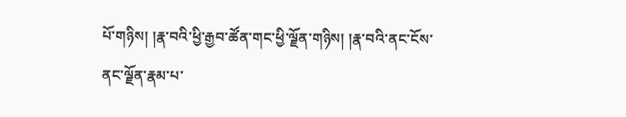པོ་གཉིས། །རྣ་བའི་ཕྱི་རྒྱབ་ཚོན་གང་ཕྱི་ལྗོན་གཉིས། །རྣ་བའི་ནང་ངོས་ནང་ལྗོན་རྣམ་པ་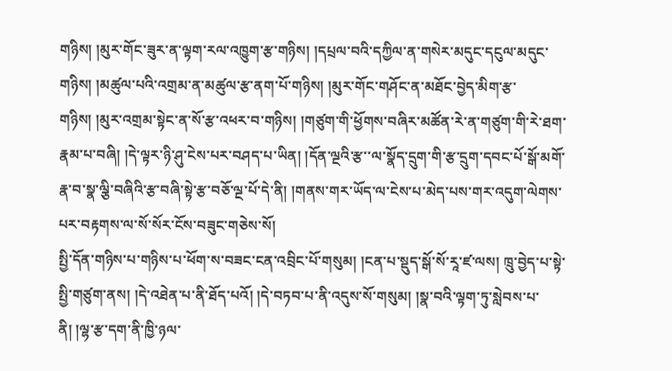གཉིས། །མུར་གོང་ཟུར་ན་ལྟག་རལ་འཁྱུག་རྩ་གཉིས། །དཔྲལ་བའི་དཀྱིལ་ན་གསེར་མདུང་དངུལ་མདུང་གཉིས། །མཚུལ་པའི་འགྲམ་ན་མཚུལ་རྩ་ནག་པོ་གཉིས། །མུར་གོང་གཤོང་ན་མཐོང་བྱེད་མིག་རྩ་གཉིས། །མུར་འགྲམ་སྟེང་ན་སོ་རྩ་འཕར་བ་གཉིས། །གཙུག་གི་ཕྱོགས་བཞིར་མཚོན་རེ་ན་གཙུག་གི་རེ་ཐག་རྣམ་པ་བཞི། །དེ་ལྟར་ཉི་ཤུ་ངེས་པར་བཤད་པ་ཡིན། །དོན་ལྔའི་རྩ་་ལ་སྣོད་དྲུག་གི་རྩ་དྲུག་དབང་པོ་སྒོ་མགོ་རྣ་བ་སྣ་ལྕི་བཞིའི་རྩ་བཞི་སྟེ་རྩ་བཅོ་ལྔ་པོ་དེ་ནི། །གནས་གར་ཡོད་ལ་ངེས་པ་མེད་པས་གར་འདུག་ལེགས་པར་བརྟགས་ལ་སོ་སོར་ངོས་བཟུང་གཅེས་སོ།
སྤྱི་དོན་གཉིས་པ་གཉིས་པ་ཕོག་ས་བཟང་ངན་འབྲིང་པོ་གསུམ། །ངན་པ་སྡུད་སྒོ་སོ་རཱ་ཛ་ལས། ཁྲུ་བྱེད་པ་སྟེ་སྤྱི་གཙུག་ནས། །དེ་འཐེན་པ་ནི་ཐོད་པའོ། །དེ་བཏབ་པ་ནི་འདུས་སོ་གསུམ། །སྣ་བའི་ལྟག་ཏུ་སླེབས་པ་ནི། །ལྷ་རྩ་དག་ནི་ཁྱི་ཉལ་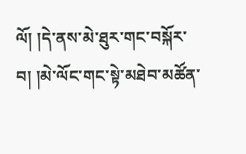ལོ། །དེ་ནས་མེ་ཐུར་གང་བསྐོར་བ། །མེ་ལོང་གང་སྟེ་མཐེབ་མཚོན་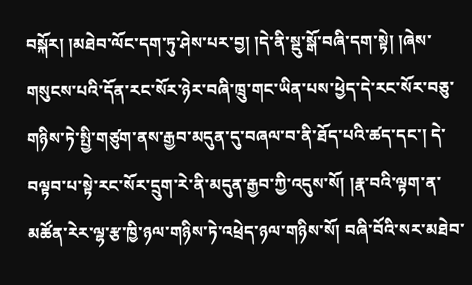བསྐོར། །མཐེབ་ལོང་དག་ཏུ་ཤེས་པར་བྱ། །དེ་ནི་སྡུ་སྒོ་བཞི་དག་སྟེ། །ཞེས་གསུངས་པའི་དོན་རང་སོར་ཉེར་བཞི་ཁྲུ་གང་ཡིན་པས་ཕྱེད་དེ་རང་སོར་བཅུ་གཉིས་ཏེ་སྤྱི་གཙུག་ནས་རྒྱབ་མདུན་དུ་བཞལ་བ་ནི་ཐོད་པའི་ཚད་དང་། དེ་བལྟབ་པ་སྟེ་རང་སོར་དྲུག་རེ་ནི་མདུན་རྒྱབ་ཀྱི་འདུས་སོ། །རྣ་བའི་ལྟག་ན་མཚོན་རེར་ལྷ་རྩ་ཁྱི་ཉལ་གཉིས་ཏེ་འཕྲེད་ཉལ་གཉིས་སོ། བཞི་བོའི་སར་མཐེབ་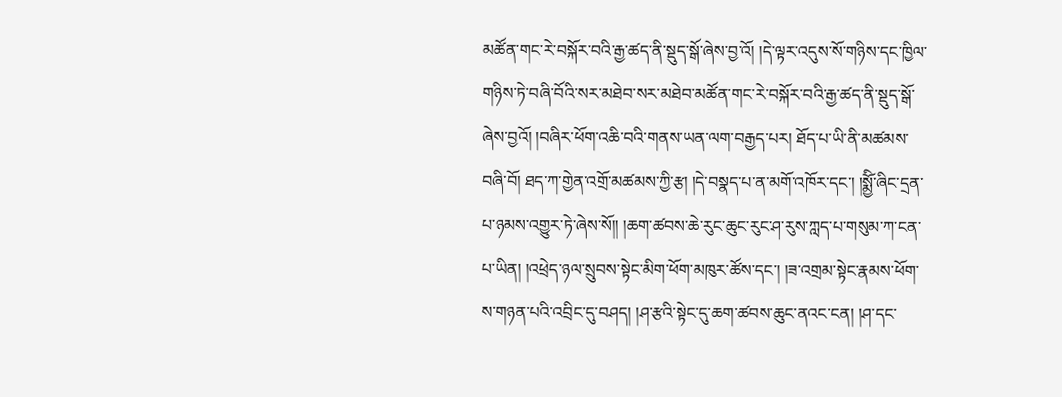མཚོན་གང་རེ་བསྐོར་བའི་རྒྱ་ཚད་ནི་སྡུད་སྒོ་ཞེས་བྱ་འོ། །དེ་ལྟར་འདུས་སོ་གཉིས་དང་ཁྱིལ་གཉིས་ཏེ་བཞི་བོའི་སར་མཐེབ་སར་མཐེབ་མཚོན་གང་རེ་བསྐོར་བའི་རྒྱ་ཚད་ནི་སྡུད་སྒོ་ཞེས་བྱའོ། །བཞིར་ཕོག་འཆི་བའི་གནས་ཡན་ལག་བརྒྱད་པར། ཐོད་པ་ཡི་ནི་མཚམས་བཞི་བོ། ཐད་ཀ་གྱེན་འགྲོ་མཚམས་ཀྱི་རྩ། །དེ་བསྣད་པ་ན་མགོ་འཁོར་དང་། །སྨྱོི་ཞིང་དྲན་པ་ཉམས་འགྱུར་ཏེ་ཞེས་སོ།། །ཆག་ཚབས་ཆེ་རུང་ཆུང་རུང་ཤ་རུས་ཀླད་པ་གསུམ་ཀ་ངན་པ་ཡིན། །འཕྲེད་ཉལ་སྲུབས་སྟེང་མིག་ཕོག་མཁུར་ཚོས་དང་། །ཟ་འགྲམ་སྟེང་རྣམས་ཕོག་ས་གཉན་པའི་འབྲིང་དུ་བཤད། །ཤ་རྩའི་སྟེང་དུ་ཆག་ཚབས་ཆུང་ནའང་ངན། །ཤ་དང་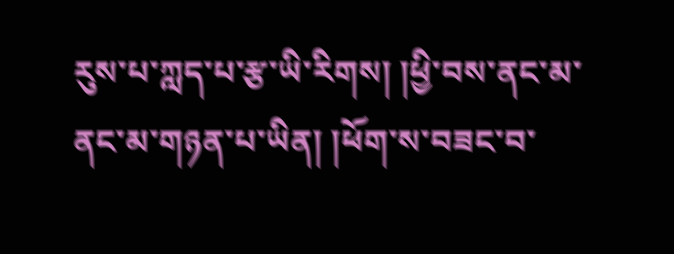རུས་པ་ཀླད་པ་རྩ་ཡི་རིགས། །ཕྱི་བས་ནང་མ་ནང་མ་གཉན་པ་ཡིན། །ཕོག་ས་བཟང་བ་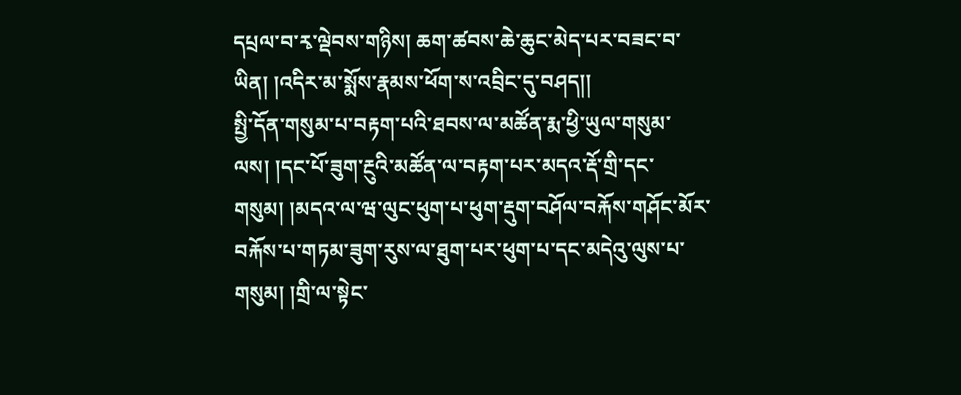དཔྲལ་བ་རྭ་ལྡེབས་གཉིས། ཆག་ཚབས་ཆེ་ཆུང་མེད་པར་བཟང་བ་ཡིན། །འདིར་མ་སྨོས་རྣམས་ཕོག་ས་འབྲིང་དུ་བཤད།།
སྤྱི་དོན་གསུམ་པ་བརྟག་པའི་ཐབས་ལ་མཚོན་རྨ་ཕྱི་ཡུལ་གསུམ་ལས། །དང་པོ་ཟུག་རྔུའི་མཚོན་ལ་བརྟག་པར་མདའ་རྡོ་གྲི་དང་གསུམ། །མདའ་ལ་ཝ་ལུང་ཕུག་པ་ཕུག་རྡུག་བཤོལ་བརྐོས་གཤོང་མོར་བརྐོས་པ་གཏམ་ཟུག་རུས་ལ་ཐུག་པར་ཕུག་པ་དང་མདེའུ་ལུས་པ་གསུམ། །གྲི་ལ་སྟེང་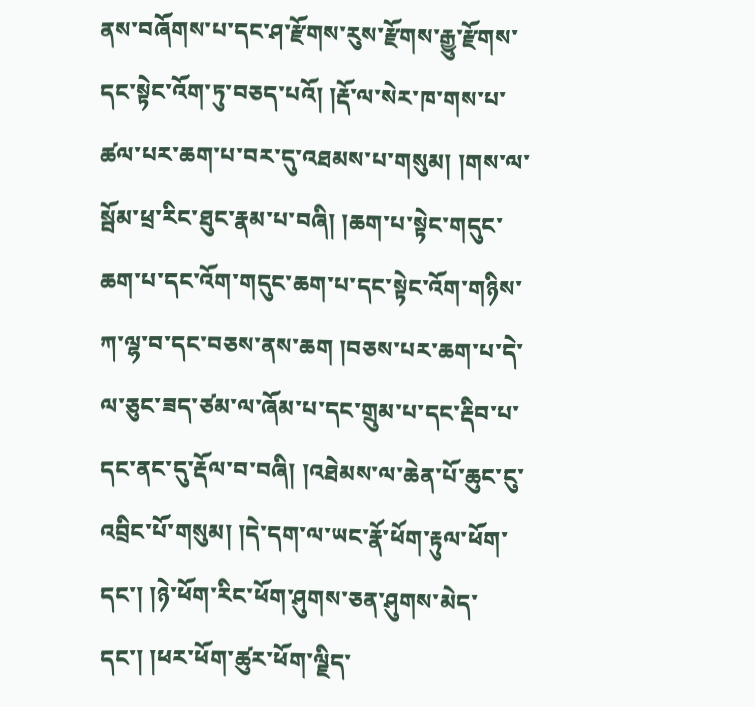ནས་བཞོགས་པ་དང་ཤ་རྫོགས་རུས་རྫོགས་རྒྱུ་རྫོགས་དང་སྟེང་འོག་ཏུ་བཅད་པའོ། །རྡོ་ལ་སེར་ཁ་གས་པ་ཚལ་པར་ཆག་པ་བར་དུ་འཐམས་པ་གསུམ། །གས་ལ་སྦོམ་ཕྲ་རིང་ཐུང་རྣམ་པ་བཞི། །ཆག་པ་སྟེང་གདུང་ཆག་པ་དང་འོག་གདུང་ཆག་པ་དང་སྟེང་འོག་གཉིས་ཀ་ལྷ་བ་དང་བཅས་ནས་ཆག །བཅས་པར་ཆག་པ་དེ་ལ་ཅུང་ཟད་ཙམ་ལ་ཞོམ་པ་དང་གྲུམ་པ་དང་རྡིབ་པ་དང་ནང་དུ་རྡོལ་བ་བཞི། །འཐེམས་ལ་ཆེན་པོ་ཆུང་ངུ་འབྲིང་པོ་གསུམ། །དེ་དག་ལ་ཡང་རྣོ་ཕོག་རྟུལ་ཕོག་དང་། །ཉེ་ཕོག་རིང་ཕོག་ཤུགས་ཅན་ཤུགས་མེད་དང་། །ཕར་ཕོག་ཚུར་ཕོག་ལྗིད་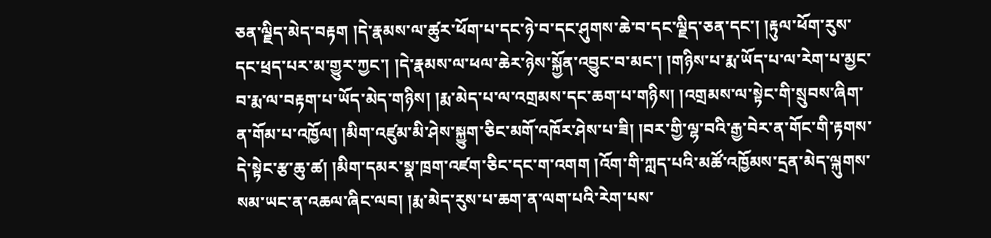ཅན་ལྗིད་མེད་བརྟག །དེ་རྣམས་ལ་ཚུར་ཕོག་པ་དང་ཉེ་བ་དང་ཤུགས་ཆེ་བ་དང་ལྗིད་ཅན་དང་། །རྟུལ་ཕོག་རུས་དང་ཕྲད་པར་མ་གྱུར་ཀྱང་། །དེ་རྣམས་ལ་ཕལ་ཆེར་ཉེས་སྐྱོན་འབྱུང་བ་མང་། །གཉིས་པ་རྨ་ཡོད་པ་ལ་རེག་པ་མྱང་བ་རྨ་ལ་བརྟག་པ་ཡོད་མེད་གཉིས། །རྨ་མེད་པ་ལ་འགྲམས་དང་ཆག་པ་གཉིས། །འགྲམས་ལ་སྟེང་གི་སྲུབས་ཞིག་ན་གོམ་པ་འཁྱོལ། །མིག་འཛུམ་མི་ཤེས་སྐྱུག་ཅིང་མགོ་འཁོར་ཤེས་པ་ཟི། །བར་གྱི་ལྷ་བའི་རྒྱ་བེར་ན་གོང་གི་རྟགས་དེ་སྟེང་རྩ་ཆུ་ཚ། །མིག་དམར་སྣ་ཁྲག་འཛག་ཅིང་དང་ག་འགག །འོག་གི་ཀླད་པའི་མཚོ་འཁྱོམས་དྲན་མེད་ལྐུགས་སམ་ཡང་ན་འཆལ་ཞིང་ལབ། །རྨ་མེད་རུས་པ་ཆག་ན་ལག་པའི་རེག་པས་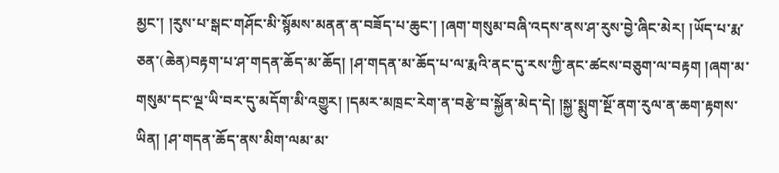མྱང་། །རུས་པ་སྒང་གཤོང་མི་སྙོམས་མནན་ན་བཟོད་པ་ཆུང་། །ཞག་གསུམ་བཞི་འདས་ནས་ཤ་རུས་བྱེ་ཞིང་མེར། །ཡོད་པ་རྨ་ཅན་(ཆེན)བརྟག་པ་ཤ་གདན་ཆོད་མ་ཆོད། །ཤ་གདན་མ་ཆོད་པ་ལ་རྨའི་ནང་དུ་རས་ཀྱི་ནང་ཚངས་བཅུག་ལ་བརྟག །ཞག་མ་གསུམ་དང་ལྔ་ཡི་བར་དུ་མདོག་མི་འགྱུར། །དམར་མཁྲང་རེག་ན་བརྩེ་བ་སྐྱོན་མེད་དེ། །སྐྱ་སྨུག་སྔོ་ནག་རུལ་ན་ཆག་རྟགས་ཡིན། །ཤ་གདན་ཆོད་ནས་མིག་ལམ་མ་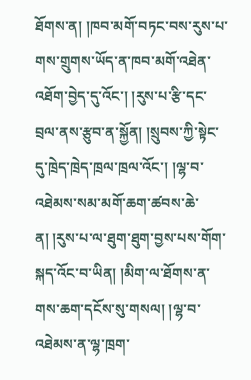ཐོགས་ན། །ཁབ་མགོ་བཏང་བས་རུས་པ་གས་གྲུགས་ཡོད་ན་ཁབ་མགོ་འཐེན་འཐོག་བྱེད་དུ་འོང་། །རུས་པ་རྩི་དང་བྲལ་ནས་རྩུབ་ན་སྐྱོན། །སྲུབས་ཀྱི་སྟེང་དུ་ཁྲེད་ཁྲེད་ཁྲལ་ཁྲལ་འོང་། །ལྷ་བ་འཐེམས་སམ་མགོ་ཆག་ཚབས་ཆེ་ན། །རུས་པ་ལ་ཐུག་ཐུག་བྱས་པས་གོག་སྐད་འོང་བ་ཡིན། །མིག་ལ་ཐོགས་ན་གས་ཆག་དངོས་སུ་གསལ། །ལྷ་བ་འཐེམས་ན་ལྷ་ཁྲག་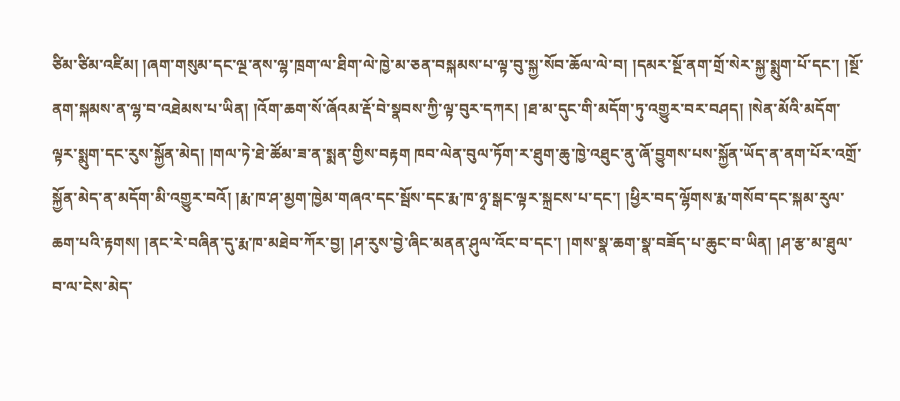ཙིམ་ཙིམ་འཛིམ། །ཞག་གསུམ་དང་ལྔ་ནས་ལྷ་ཁྲག་ལ་ཐིག་ལེ་ཁྱེ་མ་ཅན་བསྐམས་པ་ལྟ་བུ་སྐྱ་སོབ་ཆོལ་ལེ་བ། །དམར་སྔོ་ནག་གྲོ་སེར་སྐྱ་སྨུག་པོ་དང་། །སྔོ་ནག་སྐམས་ན་ལྷ་བ་འཐེམས་པ་ཡིན། །འོག་ཆག་སོ་ཞོའམ་རྡོ་བེ་སྣབས་ཀྱི་ལྟ་བུར་དཀར། །ཐ་མ་དུང་གི་མདོག་ཏུ་འགྱུར་བར་བཤད། །སེན་མོའི་མདོག་ལྟར་སྨུག་དང་རུས་སྐྱོན་མེད། །གལ་ཏེ་ཐེ་ཚོམ་ཟ་ན་སྨན་གྱིས་བརྟག ཁབ་ལེན་བུལ་ཏོག་ར་ཐུག་ཆུ་ཁྱེ་འཐུང་ནུ་ཞོ་བྱུགས་པས་སྐྱོན་ཡོད་ན་ནག་པོར་འགྲོ་སྐྱོན་མེད་ན་མདོག་མི་འགྱུར་བའོ། །རྨ་ཁ་ཤ་མྱག་ཁྱེམ་གཞའ་དང་སྦོས་དང་རྨ་ཁ་ཉྭ་སྒང་ལྟར་སྐྲངས་པ་དང་། །ཕྱིར་བད་ལྷོགས་རྨ་གསོབ་དང་སྐམ་རུལ་ཆག་པའི་རྟགས། །ནང་རེ་བཞིན་དུ་རྨ་ཁ་མཐེབ་ཀོར་བྱ། །ཤ་རུས་བྱེ་ཞིང་མནན་ཤུལ་འོང་བ་དང་། །གས་སྣ་ཆག་སྣ་བཟོད་པ་ཆུང་བ་ཡིན། །ཤ་རྩ་མ་ཐུལ་བ་ལ་ངེས་མེད་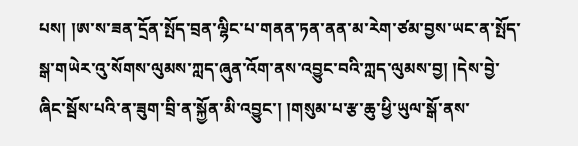པས། །ཨ་ས་ཟན་དྲོན་སྤོད་བྲན་ལྷིང་པ་གནན་ཏན་ནན་མ་རེག་ཙམ་བྱས་ཡང་ན་སྤོད་སྒ་གཡེར་འུ་སོགས་ལུམས་ཀླད་ཞུན་འོག་ནས་འབྱུང་བའི་ཀླད་ལུམས་བྱ། །དེས་བྱེ་ཞིང་སྦོས་པའི་ན་ཟུག་བྲི་ན་སྐྱོན་མི་འབྱུང་། །གསུམ་པ་རྩ་ཆུ་ཕྱི་ཡུལ་སྒོ་ནས་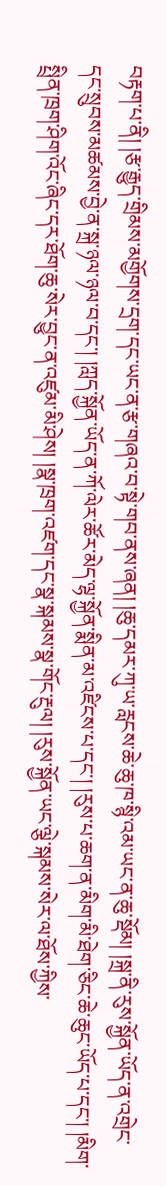བརྟག་པ་ནི། །རྩ་རྒྱུད་གྲིམས་མགྱོགས་དྲག་དང་ཡང་ན་རྩ་གཞའ་བ་སྟེ་གབ་ནས་ཞན། །ཆུ་དམར་ཀུ་ཡ་རླངས་ཆེ་ཆུ་ཁ་སྙི་འམ་ཡང་ན་ཆུ་སྡོམ། །སྐྲ་ནི་རུས་སྐྱོན་ཡོད་ན་འགྲེང་དང་སྲུབས་མཚམས་བྱེ་ན་སྐྲ་ཉལ་ཉལ་བ་དང་། །ཀླད་སྐྱོན་ཡོད་ན་ཀོ་ལེར་ཚོར་མེད་ལྷ་སྐྱོན་སྨིན་མ་འཛིངས་པ་དང་། །རུས་པ་ཆག་ན་མིག་མི་ཐེག་ཅིང་ཆེ་ཆུང་ཡོད་པ་དང་། །མིག་སྤྲིན་ཁྲག་ཤིག་འོང་ཞིང་དར་ཐོག་ཆུ་སེར་བྱུང་ན་འཛུམ་མི་ཤེས། །སྣ་ཁྲག་འཛག་དང་སྣ་སྐམས་སྣ་གོང་རྔུལ། །རུས་སྐྱོན་ཡང་ལྕེ་སྐམས་སེར་ལ་ཐོས་ཀྱིས་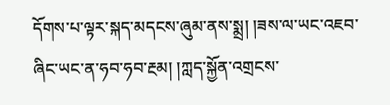དོགས་པ་ལྟར་སྐད་མདངས་ཞུམ་ནས་སྨྲ། །ཟས་ལ་ཡང་འཇབ་ཞིང་ཡང་ན་ཧབ་ཧབ་རྔམ། །ཀླད་སྐྱོན་འགྲངས་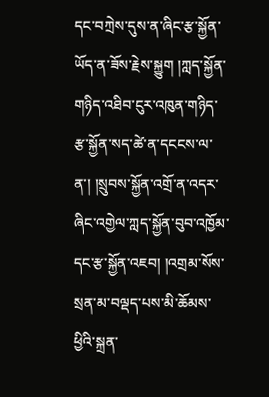དང་བཀྲེས་དུས་ན་ཞིང་རྩ་སྐྱོན་ཡོད་ན་ཟོས་རྗེས་སྐྱུག །ཀླད་སྐྱོན་གཉིད་འཐིབ་ངུར་འཁུན་གཉིད་རྩ་སྐྱོན་སད་ཚེ་ན་དངངས་ལ་ན་། །སྲུབས་སྐྱོན་འགྲོ་ན་འདར་ཞིང་འགྱེལ་ཀླད་སྐྱོན་བུབ་འཁྱོམ་དང་རྩ་སྐྱོན་འཇབ། །འགྲམ་སོས་སྲན་མ་བལྡད་པས་མི་ཆོམས་ཕྱིའི་སྐྲན་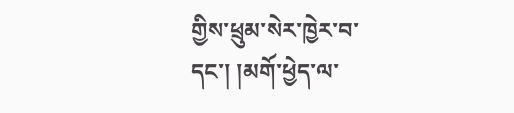གྱིས་ཕྲུམ་སེར་ཁྱེར་བ་དང་། །མགོ་ཕྱེད་ལ་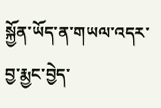སྐྱོན་ཡོད་ན་གཡལ་འདར་བྱ་རྨྱང་བྱེད་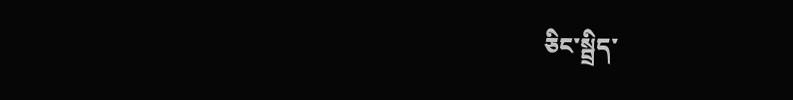ཅིང་སྦྲིད་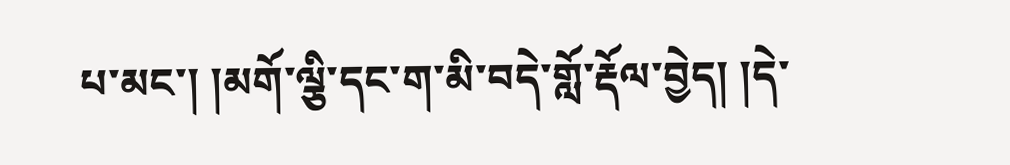པ་མང་། །མགོ་ལྕི་དང་ག་མི་བདེ་གློ་རྡོལ་བྱེད། །དེ་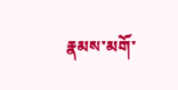རྣམས་མགོ་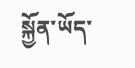སྐྱོན་ཡོད་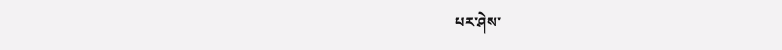པར་ཤེས་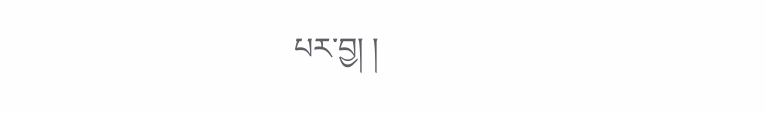པར་བྱ། །